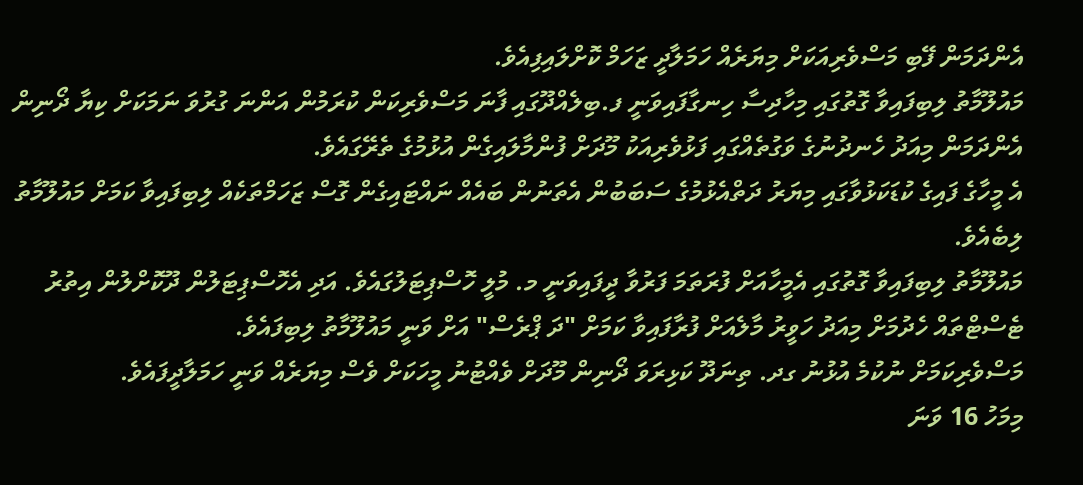އެންދަމަން ފޭބި މަސްވެރިއަކަށް މިޔަރެއް ހަމަލާދީ ޒަހަމް ކޮށްލައިފިއެވެ.
މައުލޫމާތު ލިބިފައިވާ ގޮތުގައި މިހާދިސާ ހިނގާފައިވަނީ ފ.ބިލެއްދޫގައި ފާނަ މަސްވެރިކަން ކުރަމުން އަންނަ ގުރުވަ ނަމަކަށް ކިޔާ ދޯނިން އެންދަމަން މިއަދު ހެނދުނުގެ ވަގުތެއްގައި ފަޅުވެރިއަކު މޫދަށް ފުންމާލައިގެން އުޅުމުގެ ތެރޭގައެވެ.
އެ މީހާގެ ފައިގެ ކުޑަކަޅުވާގައި މިޔަރު ދަތްއެޅުމުގެ ސަބަބުން އެތަނުން ބައެއް ނައްޓައިގެން ގޮސް ޒަހަމްތަކެއް ލިބިފައިވާ ކަމަށް މައުލޫމާތު ލިބެއެވެ.
މައުލޫމާތު ލިބިފައިވާ ގޮތުގައި އެމީހާއަށް ފުރަތަމަ ފަރުވާ ދީފައިވަނީ މ. މުލީ ހޮސްޕިޓަލުގައެވެ. އަދި އެހޮސްޕިޓަލުން ދޫކޮށްލުން އިތުރު ޓެސްޓްތައް ހެދުމަށް މިއަދު ހަވީރު މާލެއަށް ފުރާފައިވާ ކަމަށް "ދަ ޕްރެސް" އަށް ވަނީ މައުލޫމާތު ލިބިފައެވެ.
މަސްވެރިކަމަށް ނުކުމެ އުޅުނު ގދ. ތިނަދޫ ކަޅިރަވަ ދޯނިން މޫދަށް ވެއްޓުނު މީހަކަށް ވެސް މިޔަރެއް ވަނީ ހަމަލާދީފައެވެ.
މިމަހު 16 ވަނަ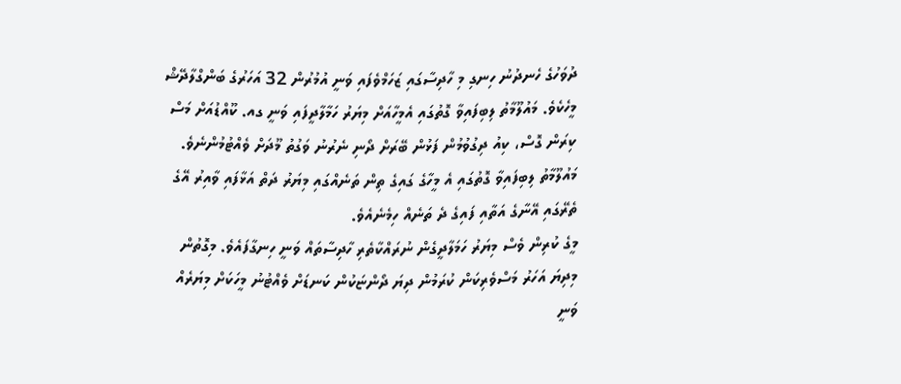ދުވަހުގެ ހެނދުނު ހިނގި މި ހާދިސާގައި ޒަހަމްވެފައި ވަނީ އުމުރުން 32 އަހަރުގެ ބަންގްލާދޭޝް މީހެކެވެ. މައުލޫމާތު ލިބިފައިވާ ގޮތުގައި އެމީހާއަށް މިޔަރު ހަމާލާދީފައި ވަނީ ގއ. ކޫއްޑުއަށް މަސް ކިރަން ގޮސް، ކިއު ދިގުވުމުން ފަޅުން ބޭރަށް ދޯނި ނެރުނު ވަގުތު މޫދަށް ވެއްޓުމުންނެވެ.
މައުލޫމާތު ލިބިފައިވާ ގޮތުގައި އެ މީހާގެ ގައިގެ ތިން ތަނެއްގައި މިޔަރު ދަތް އަޅާފައި ވާއިރު އޭގެ ތެރޭގައި އޭނާގެ އަތާއި ފައިގެ ދެ ތަނެއް ހިމެނެއެވެ.
މީގެ ކުރިން ވެސް މިޔަރު ހަމަލާދީގެން ނުރައްކާތެރި ހާދިސާތައް ވަނީ ހިނގާފައެވެ. މިގޮތުން މިދިޔަ އަހަރު މަސްވެރިކަން ކުރަމުން ދިޔަ ދޯންޏަކުން ކަނޑަށް ވެއްޓުނު މީހަކަށް މިޔަރެއް ވަނީ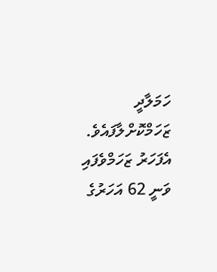ހަމަލާދީ ޒަހަމްކޮށްލާފައެވެ. އެފަހަރު ޒަހަމްވެފައި ވަނީ 62 އަހަރުގެ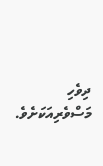ދިވެހި މަސްވެރިއަކަށެވެ.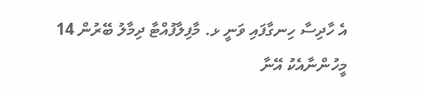އެ ހާދިސާ ހިނގާފައި ވަނީ ޅ. މާފިލާފުއްޓާ ދިމާލު ބޭރުން 14 މީހުންނާއެކު އޭނާ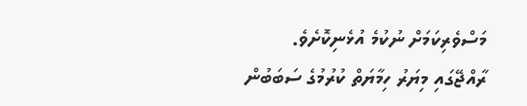މަސްވެރިކަމަށް ނުކުމެ އުޅެނިކޮށެވެ.
ރާއްޖޭގައި މިޔަރު ހިމާޔަތް ކުރުމުގެ ސަބަބުން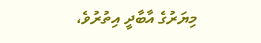މިޔަރުގެ އާބާދީ އިތުރުވެ،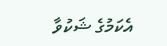އެކަމުގެ ޝަކުވާ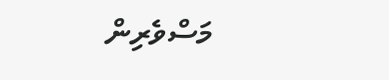މަސްވެރިން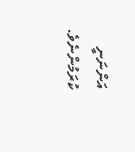އަންނަނީ ކުރަމުންނެވެ.